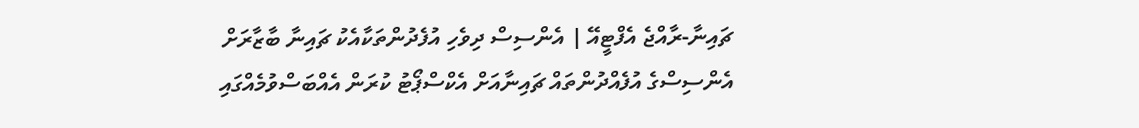ޗައިނާ-ރާއްޖެ އެފްޓީއޭ | އެންސިސް ދިވެހި އުފެދުންތަކާއެކު ޗައިނާ ބާޒާރަށް
އެންސިސްގެ އުފެއްދުންތައް ޗައިނާއަށް އެކްސްޕޯޓު ކުރަން އެއްބަސްވުމެއްގައި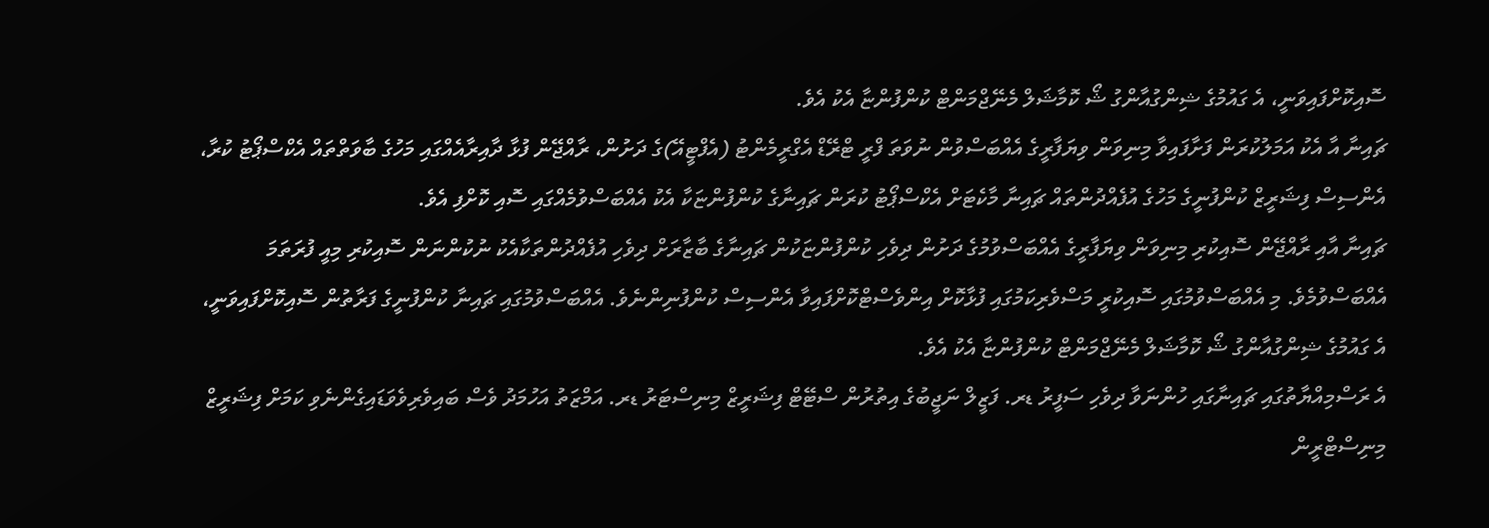ސޮއިކޮށްފައިވަނީ، އެ ގައުމުގެ ޝިންގުއާންގު ޝޯ ކޮމާޝަލް މެނޭޖްމަންޓް ކުންފުންޏާ އެކު އެވެ.
ޗައިނާ އާ އެކު އަމަލުކުރަން ފަށާފައިވާ މިނިވަން ވިޔަފާރީގެ އެއްބަސްވުން ނުވަތަ ފްރީ ޓްރޭޑް އެގްރީމެންޓު (އެފްޓީއޭ)ގެ ދަށުން، ރާއްޖޭން ފުޅާ ދާއިރާއެއްގައި މަހުގެ ބާވަތްތައް އެކްސްޕޯޓު ކުރާ، އެންސިސް ފިޝަރީޒް ކުންފުނީގެ މަހުގެ އުފެއްދުންތައް ޗައިނާ މާކެޓަށް އެކްސްޕޯޓު ކުރަން ޗައިނާގެ ކުންފުންޏަކާ އެކު އެއްބަސްވުމެއްގައި ސޮއި ކޮށްފި އެވެ.
ޗައިނާ އާއި ރާއްޖޭން ސޮއިކުރި މިނިވަން ވިޔަފާރީގެ އެއްބަސްވުމުގެ ދަށުން ދިވެހި ކުންފުންޏަކުން ޗައިނާގެ ބާޒާރަށް ދިވެހި އުފެއްދުންތަކާއެކު ނުކުންނަން ސޮއިކުރި މިއީ ފުރަތަމަ އެއްބަސްވުމެވެ. މި އެއްބަސްވުމުގައި ސޮއިކުރީ މަސްވެރިކަމުގައި ފުޅާކޮށް އިންވެސްޓްކޮށްފައިވާ އެންސިސް ކުންފުނިންނެވެ. އެއްބަސްވުމުގައި ޗައިނާ ކުންފުނީގެ ފަރާތުން ސޮއިކޮށްފައިވަނީ، އެ ގައުމުގެ ޝިންގުއާންގު ޝޯ ކޮމާޝަލް މެނޭޖްމަންޓް ކުންފުންޏާ އެކު އެވެ.
އެ ރަސްމިއްޔާތުގައި ޗައިނާގައި ހުންނަވާ ދިވެހި ސަފީރު ޑރ. ފަޒީލް ނަޖީބުގެ އިތުރުން ސްޓޭޓް ފިޝަރީޒް މިނިސްޓަރު ޑރ. އަމްޒަތު އަހުމަދު ވެސް ބައިވެރިވެވަޑައިގެންނެވި ކަމަށް ފިޝަރީޒް މިނިސްޓްރީން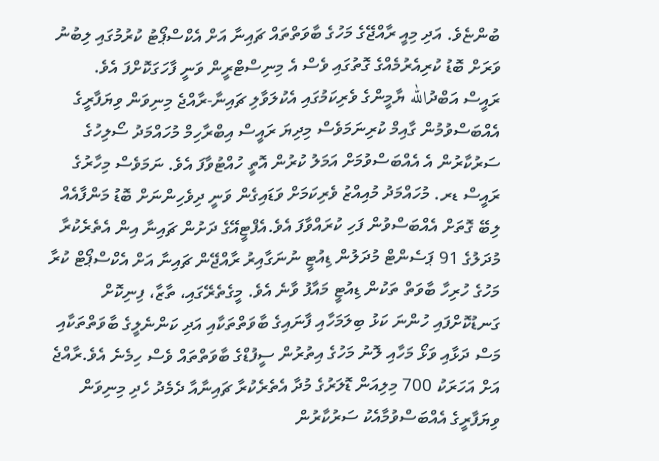ބުންޏެވެ. އަދި މިއީ ރާއްޖޭގެ މަހުގެ ބާވަތްތައް ޗައިނާ އަށް އެކްސްޕޯޓު ކުރުމުގައި ލިބުނު ވަރަށް ބޮޑު ކުރިއެރުމެއްގެ ގޮތުގައި ވެސް އެ މިނިސްޓްރީން ވަނީ ފާހަގަކޮށްފަ އެވެ.
ރައީސް އަބްދުالله ޔާމީންގެ ވެރިކަމުގައި އެކުލަވާލި ޗައިނާ-ރާއްޖެ މިނިވަން ވިޔަފާރީގެ އެއްބަސްވުމުން ގާއިމް ކުރިނަމަވެސް މިދިޔަ ރައީސް އިބްރާހިމް މުހައްމަދު ސޯލިހުގެ ސަރުކާރުން އެ އެއްބަސްވުމަށް އަމަލު ކުރުން އޮތީ ހުއްޓުވާފަ އެވެ. ނަމަވެސް މިހާރުގެ ރައީސް ޑރ. މުހައްމަދު މުއިއްޒު ވެރިކަމަށް ވަޑައިގެން ވަނީ ދިވެހިންނަށް ބޮޑު މަންފާއެއް ލިބޭ ގޮތަށް އެއްބަސްވުން ފަހި ކުރައްވާފަ އެވެ.އެފްޓީއޭގެ ދަށުން ޗައިނާ އިން އެތެރެކުރާ މުދަލުގެ 91 ޕަސެންޓް މުދަލުން ޑިއުޓީ ނުނަގާއިރު ރާއްޖޭން ޗައިނާ އަށް އެކްސްޕޯޓް ކުރާ މަހުގެ ހުރިހާ ބާވަތް ތަކުން ޑިއުޓީ މައާފު ވާނެ އެވެ. މީގެތެރޭގައި، ތާޒާ، ފިނިކޮށް ގަނޑުކޮށްފައި ހުންނަ ކަޅު ބިލަމަހާއި ފާނައިގެ ބާވަތްތަކާއި އަދި ކަންނެލީގެ ބާވަތްތަކާއި މަސް ދަޅާއި ވަޅޯ މަހާއި ލޮނު މަހުގެ އިތުރުން ސީފުޑްގެ ބާވަތްތައް ވެސް ހިމެނެ އެވެ.ރާއްޖެ އަށް އަހަރަކު 700 މިލިއަން ޑޮލަރުގެ މުދާ އެތެރެކުރާ ޗައިނާއާ ދެމެދު ހެދި މިނިވަން ވިޔަފާރީގެ އެއްބަސްވުމާއެކު ސަރުކާރުން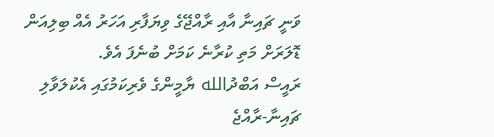ވަނީ ޗައިނާ އާއި ރާއްޖޭގެ ވިޔަފާރި އަހަރު އެއް ބިލިއަން ޑޮލަރަށް މަތި ކުރާނެ ކަމަށް ބުނެފަ އެވެ.
ރައީސް އަބްދުالله ޔާމީންގެ ވެރިކަމުގައި އެކުލަވާލި ޗައިނާ-ރާއްޖެ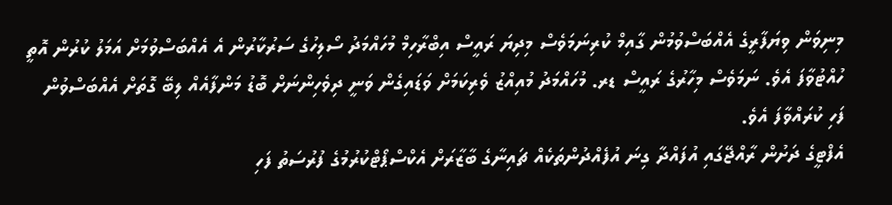މިނިވަން ވިޔަފާރީގެ އެއްބަސްވުމުން ގާއިމް ކުރިނަމަވެސް މިދިޔަ ރައީސް އިބްރާހިމް މުހައްމަދު ސޯލިހުގެ ސަރުކާރުން އެ އެއްބަސްވުމަށް އަމަލު ކުރުން އޮތީ ހުއްޓުވާފަ އެވެ. ނަމަވެސް މިހާރުގެ ރައީސް ޑރ. މުހައްމަދު މުއިއްޒު ވެރިކަމަށް ވަޑައިގެން ވަނީ ދިވެހިންނަށް ބޮޑު މަންފާއެއް ލިބޭ ގޮތަށް އެއްބަސްވުން ފަހި ކުރައްވާފަ އެވެ.
އެފްޓީގެ ދަށުން ރާއްޖޭގައި އުފައްދާ ގިނަ އުފެއްދުންތަކެއް ޗައިނާގެ ބާޒާރަށް އެކްސްޕޯޓްކުރުމުގެ ފުރުސަތު ފަހި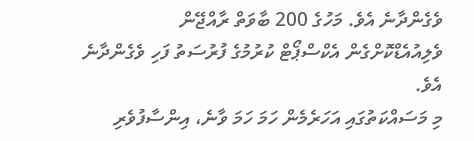ވެގެންދާނެ އެވެ. މަހުގެ 200 ބާވަތް ރާއްޖޭން ވެލިއުއެޑްކޮށްގެން އެކްސްޕޯޓް ކުރުމުގެ ފުރުސަތު ފަހި ވެގެންދާނެ އެވެ.
މި މަސައްކަތުގައި އަހަރެމެން ހަމަ ހަމަ ވާނެ، އިންސާފުވެރި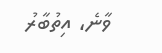ވާނެ، އިތުބާރު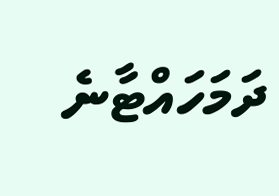ދަމަހައްޓާނެ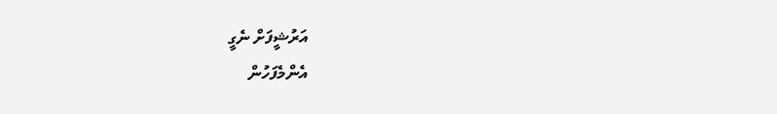އަރުޝީފަށް ނެގީ
އެންމެފަހުން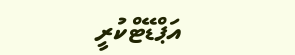އަޕްޑޭޓްކުރީ